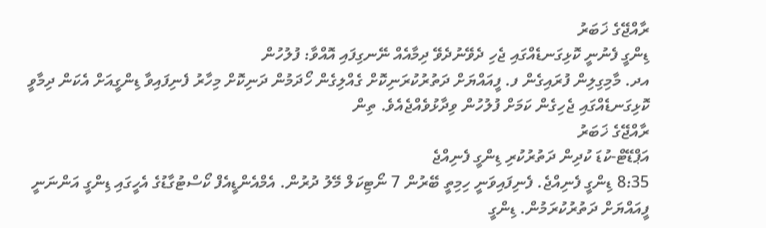ރާއްޖޭގެ ޚަބަރު
ޑިންގީ ފެނުނީ ކޮޅިގަނޑެއްގައި ޖެހި ދެވޭނުދެވޭ ދިމާއެއް ނޭނގިފައި އޮއްވާ: ފުލުހުން
އދ. މާމިގިލިން ފުރައިގެން ފ. ފީއައްޔަށް ދަތުރުކުރަނިކޮށް ގެއްލިގެން ހޯދަމުން ދަނިކޮށް މިހާރު ފެނިފައިވާ ޑިންގީއަށް އެކަން ދިމާވީ ކޮޅިގަނޑެއްގައި ޖެހިގެން ކަމަށް ފުލުހުން ވިދާޅުވެއްޖެއެވެ. ތިން
ރާއްޖޭގެ ޚަބަރު
އަޕްޑޭޓް-ކުޑަ ކުދިން ދަތުރުކުރި ޑިންގީ ފެނިއްޖެ
8:35 ޑިންގީ ފެނިއްޖެ. ފެނިފައިވަނީ ހިމިތީ ބޭރުން 7 ނޯޓިކަލް މޭލު ދުރުން. އެމްއެންޑީއެފް ކޯސްޓުގާޑުގެ އެހީގައި ޑިންގީ އަންނަނީ ފީއައްޔަށް ދަތުރުކުރަމުން. ޑިންގީ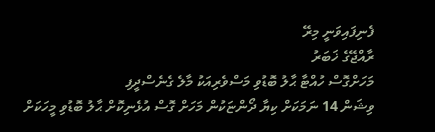ފެނިފައިވަނީ މިރޭ
ރާއްޖޭގެ ޚަބަރު
މަހަށްގޮސް ހުއްޓާ ޙާލު ބޮޑުވި މަސްވެރިއަކު މާލެ ގެނެސްދީފި
ވިޝަން 14 ނަމަކަށް ކިޔާ ދޯންޏަކުން މަހަށް ގޮސް އުޅެނިކޮށް ޙާލު ބޮޑުވި މީހަކަށް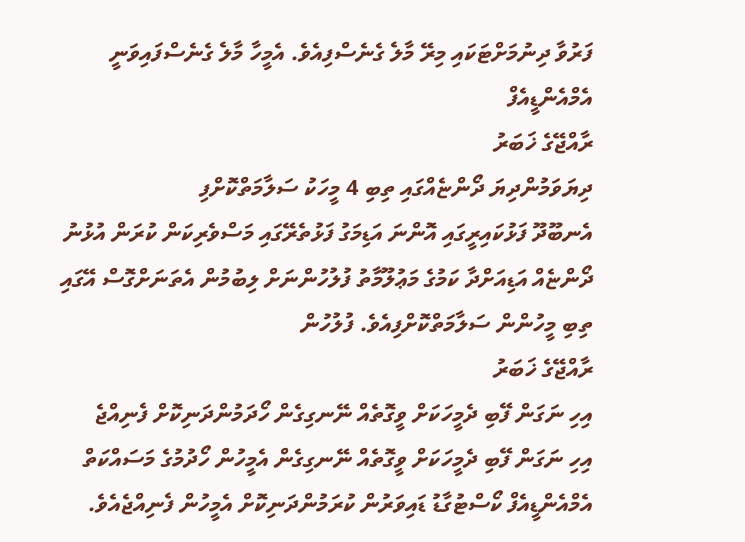ފަރުވާ ދިނުމަށްޓަކައި މިރޭ މާލެ ގެނެސްފިއެވެ. އެމީހާ މާލެ ގެނެސްފައިވަނީ އެމްއެންޑީއެފް
ރާއްޖޭގެ ޚަބަރު
ދިޔަވަމުންދިޔަ ދޯންޏެއްގައި ތިބި 4 މީހަކު ސަލާމަތްކޮށްފި
އެނބޫދޫ ފަޅުކައިރީގައި އޮންނަ އަޑިމަގު ފަޅުތެރޭގައި މަސްވެރިކަން ކުރަން އުޅުނު ދޯންޏެއް އަޑިއަށްދާ ކަމުގެ މަޢުލޫމާތު ފުލުހުންނަށް ލިބުމުން އެތަނަށްގޮސް އޭގައި ތިބި މީހުންން ސަލާމަތްކޮށްފިއެވެ. ފުލުހުން
ރާއްޖޭގެ ޚަބަރު
އިހި ނަގަން ފޭބި ދެމީހަކަށް ވީގޮތެއް ނޭނގިގެން ހޯދަމުންދަނިކޮށް ފެނިއްޖެ
އިހި ނަގަން ފޭބި ދެމީހަކަށް ވީގޮތެއް ނޭނގިގެން އެމީހުން ހޯދުމުގެ މަސައްކަތް އެމްއެންޑީއެފް ކޯސްޓުގާޑު ޑައިވަރުން ކުރަމުންދަނިކޮށް އެމީހުން ފެނިއްޖެއެވެ.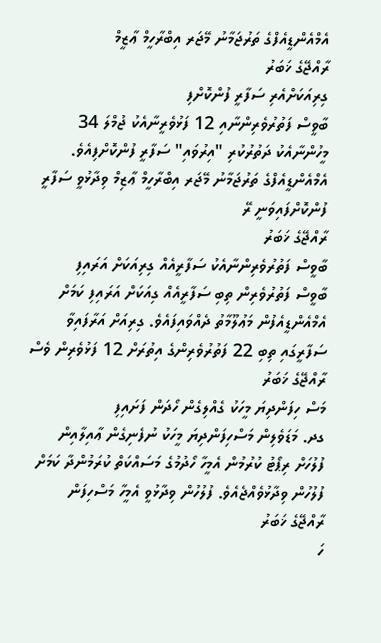އެމްއެންޑީއެފްގެ ތަރުޖަމާނު މޭޖަރ އިބްރާހީމް ޢާޒީމް
ރާއްޖޭގެ ޚަބަރު
ގިރިއަކަށްއެރި ސަފާރީ ފުންކޮށްފި
ބާވީސް ފަތުރުވެރިންނާއި 12 ފަޅުވެރީނާއެކު ޖުމްލަ 34 މީހުންނާއެކު ދަތުރުކުރި "އިރުވައި" ސަފާރީ ފުންކޮށްފިއެވެ. އެމްއެންޑީއެފްގެ ތަރުޖަމާނު މޭޖަރ އިބްރާހީމް ޢާޒިމް ވިދާޅުވީ ސަފާރީ ފުންކޮށްފައިވަނީ ރޭ
ރާއްޖޭގެ ޚަބަރު
ބާވީސް ފަތުރުވެރިންނާއެކު ސަފާރީއެއް ގިރިއަކަށް އަރައިފި
ބާވީސް ފަތުރުވެރިން ތިބި ސަފާރީއެއް ގިއަކަށް އަރައިފި ކަމަށް އެމްއެންޑީއެފުން މަޢުލޫމާތު ދެއްވައިފައެވެ. ގިރިއަށް އަރާފައިވާ ސަފާރީގައި ތިބި 22 ފަތުރުވެރިންގެ އިތުރަށް 12 ފަޅުވެރިން ވެސް
ރާއްޖޭގެ ޚަބަރު
މަސް ހިފަންދިޔަ މީހަކު ގެއްލިގެން ހޯދަން ފަށައިފި
ގދ. މަޑަވެލިން މަސްހިފަންދިޔަ މީހަކު ނުފެނިގެން ޢާއިލާއިން ފުލުހަށް ރިޕޯޓު ކުރުމުން އެމީހާ ހޯދުމުގެ މަސައްކަތް ކުރަމުންދާ ކަމަށް ފުލުހުން ވިދާޅުވެއްޖެއެވެ. ފުލުހުން ވިދާޅުވީ އެމީހާ މަސްހިފަން
ރާއްޖޭގެ ޚަބަރު
ހަ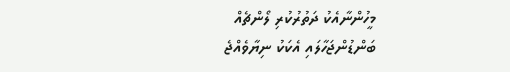މީހުންނާއެކު ދަތުރުކުރި ލޯންޗެއް ބަންޑުންޖަހާލައި އެކަކު ނިޔާވެއްޖެ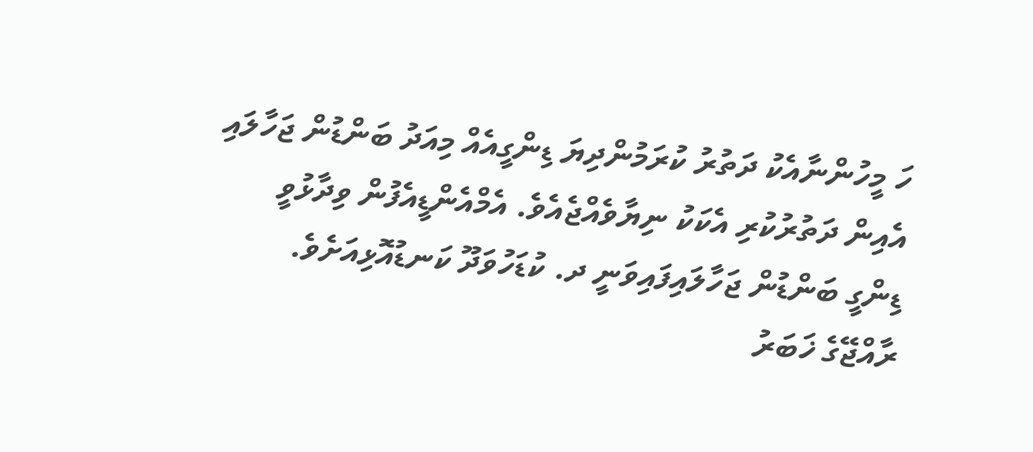ހަ މީހުންނާއެކު ދަތުރު ކުރަމުންދިޔަ ޑިންގީއެއް މިއަދު ބަންޑުން ޖަހާލައި އެއިން ދަތުރުކުރި އެކަކު ނިޔާވެއްޖެއެވެ. އެމްއެންޑީއެފުން ވިދާޅުވީ ޑިންގީ ބަންޑުން ޖަހާލައިފައިވަނީ ދ. ކުޑަހުވަދޫ ކަނޑުއޮޅިއަށެވެ.
ރާއްޖޭގެ ޚަބަރު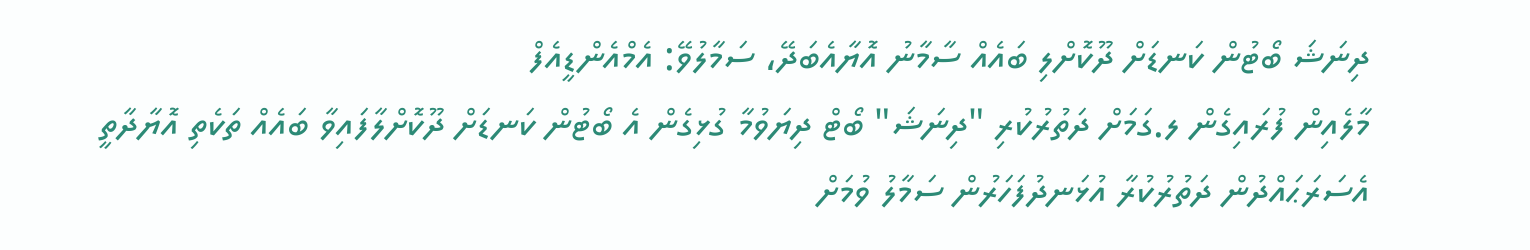ދިނަޝަ ބޯޓުން ކަނޑަށް ދޫކޮށްލި ބައެއް ސާމާނު އޮޔާއެބަދޭ، ސަމާލުވޭ: އެމްއެންޑީއެފް
މާލެއިން ފުރައިގެން ލ.ގަމަށް ދަތުރުކުރި "ދިނަޝަ" ބޯޓް ދިޔަވުމާ ގުޅިގެން އެ ބޯޓުން ކަނޑަށް ދޫކޮށްލާފައިވާ ބައެއް ތަކެތި އޮޔާދާތީ އެސަރަޙައްދުން ދަތުރުކުރާ އުޅަނދުފަހަރުން ސަމާލު ވުމަށް